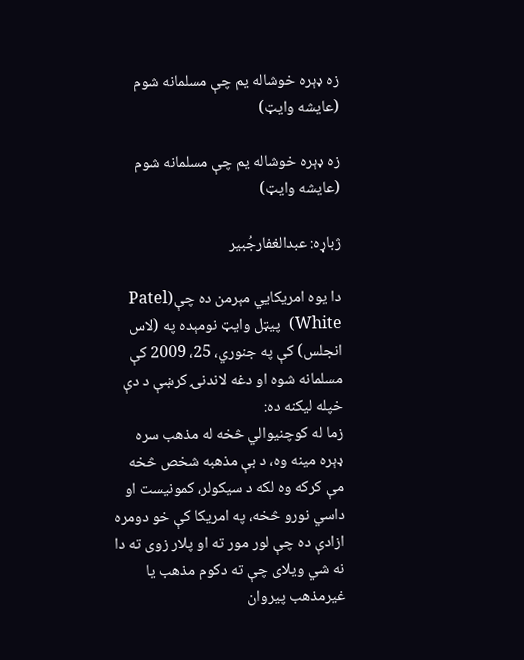زه ډېره خوشاله يم چې مسلمانه شوم (عايشه وايټ)

زه ډېره خوشاله يم چې مسلمانه شوم (عايشه وايټ)

ژباړه: عبدالغفارجُبير

دا يوه امريکايي مېرمن ده چې(Patel White)  پيټل وايټ نومېده په (لاس انجلس) کې په جنوري، 25، 2009 کې مسلمانه شوه او دغه لاندنۍ کرښې د دې خپله ليکنه ده:
زما له کوچنيوالي څخه له مذهب سره ډېره مينه وه، د بې مذهبه شخص څخه مې کرکه وه لکه د سيکولر، کمونيست او داسي نورو څخه، په امريکا کې خو دومره ازادې ده چې لور مور ته او پلار زوى ته دا نه شي ويلاى چې ته دکوم مذهب يا غيرمذهب پيروان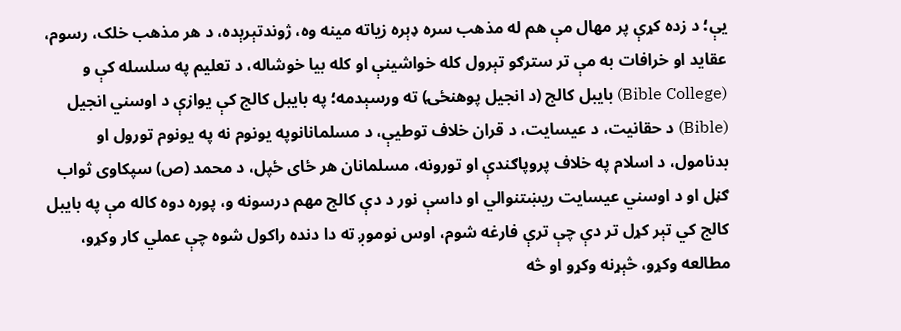يې؛ د زده کړې پر مهال مې هم له مذهب سره ډېره زياته مينه وه، ژوندتېرېده، د هر مذهب خلک، رسوم، عقايد او خرافات به مې تر سترګو تېرول کله خواشينې او کله بيا خوشاله، د تعليم په سلسله کې و (Bible College) بايبل کالج (د انجيل پوهنځۍ) ته ورسېدمه؛ په بايبل کالج کې يوازې د اوسني انجيل (Bible) د حقانيت، د عيسايت، د قران خلاف توطيې، د مسلمانانوپه يونوم نه په يونوم تورول او بدنامول، د اسلام په خلاف پروپاګندې او تورونه، مسلمانان هر ځاى ځپل، د محمد (ص) سپكاوى ثواب ګڼل او د اوسني عيسايت ريښتنوالي او داسې نور د دې کالج مهم درسونه و، پوره دوه کاله مې په بايبل کالج کي تېر کړل تر دې چې ترې فارغه شوم، اوس نوموږ ته دا دنده راکول شوه چې عملي کار وکړو، مطالعه وکړو، څېړنه وکړو او څه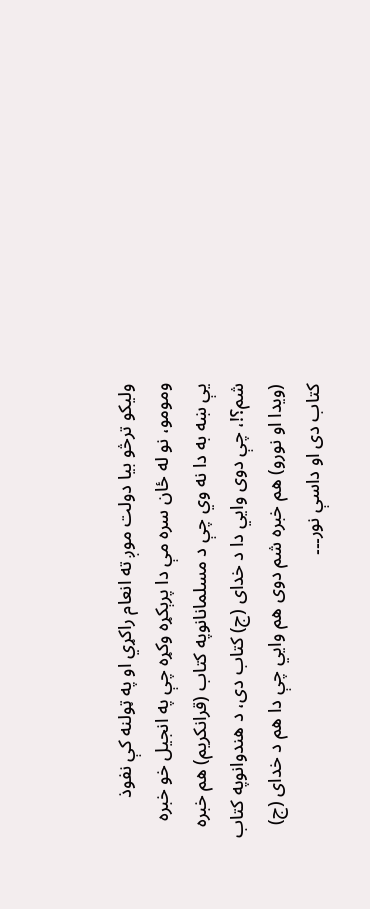وليکو ترڅو بيا دولت موږ ته انعام راکړي او په ټولنه کې نفوذ ومومو، نو له ځان سره مې دا پرېكړه وکړه چې په انجيل خو خبره يې ښه به دا نه وي چې د مسلمانانوپه کتاب (قرانکريم) هم خبره شم؟!، چې دوى وايي دا د خداى (ج) کتاب دى، د هندوانوپه کتاب (ويدا او نورو) هم خبره شم دوى هم وايي چې دا هم د خداى (ج) کتاب دى او داسې نور۔۔۔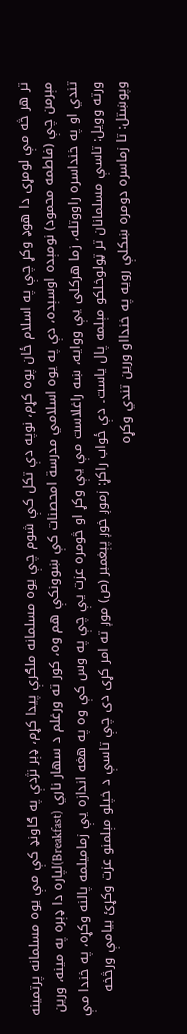تر هر څه مې لومړى دا هوډ وکړ چې په اسلام ځان پوه کړم، نوپه دې تکل کې شوم چې يوه مسلمانه ملګرې پيدا کړم، ډېر نژدې په ګاونډ کې مې يوه مسلمانه پرتمينه مېرمن چې (فاطمه محمود) نومېده اوسېده، دې په يوه اسلامي مدرسة امحصنات کې ښوونکې هم وه، کور ته ورغلم د سهار ناري (Breakfast)لپاره دا ډېره په مينه، ورين تندي او په خنداسره راووتله، زما هرکلى يې ووايه، ښه راغلاست مې يې وکړ او څومره عزت يې چې په وس کې وه په هغه اندازه يې زماميلمه پالنه وکړه، په خندا مې ورته وويل: تاسې مسلمانان تر ټولوخلکو مېلمه پال ياست۔ دې ځواب راکړ: زموږ خوږ پېغمبر (ص) موږ ته امر کړى دى چې تاسې د خپلو مېلمنو عزت وکړئ بيامې ورڅخه وپوښتل: تا زماسره دومره ښکلې رويه په خندااو ورين تندي وکړه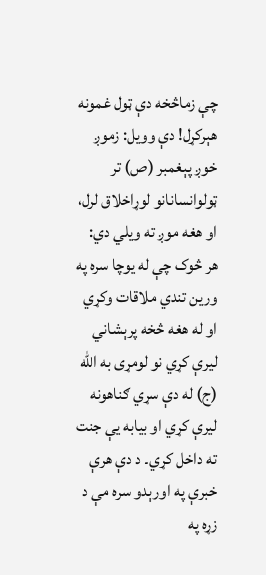چې زماڅخه دې ټول غمونه هېرکړل! دې وويل: زموږ خوږ پېغمبر (ص) تر ټولوانسانانو لوړاخلاق لرل، او هغه موږ ته ويلي دي: هر څوک چې له يوچا سره په ورين تندي ملاقات وکړي او له هغه څخه پرېشاني ليرې کړي نو لومړى به الله (ج) له دې سړي ګناهونه ليرې كړي او بيابه يې جنت ته داخل کړي۔ د دې هرې خبرې په اورېدو سره مې د زړه په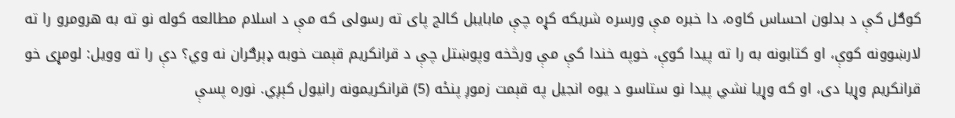کوګل کې د بدلون احساس کاوه، دا خبره مې ورسره شريکه کړه چې مابايبل کالج پاى ته رسولى که مې د اسلام مطالعه کوله نو ته به هرومرو را ته لارښوونه کوې، او کتابونه به را ته پيدا کوې، خوپه خندا کې مې ورڅخه وپوښتل چې د قرانکريم قېمت خوبه ډېرګران نه وي؟ دې را ته وويل: لومړى خو قرانکريم وړيا دى، او که وړيا نشي پيدا نو ستاسو د يوه انجيل په قېمت زموږ پنځه (5) قرانکريمونه رانيول كېږي. نوره پسې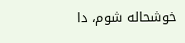خوشحاله شوم، دا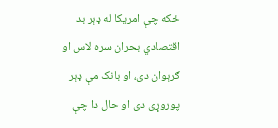ځکه چې امريکا له ډېر بد اقتصادي بحران سره لاس او ګرېوان دى، او بانک مې ډېر پوروړى دى او حال دا چې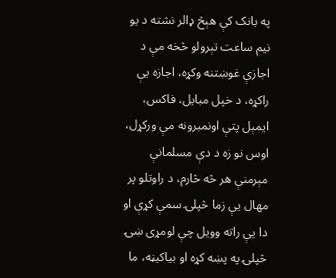په بانک كې هېڅ ډالر نشته د يو نيم ساعت تېرولو څخه مې د اجازې غوښتنه وکړه، اجازه يې راکړه، د خپل مبايل، فاکس، ايمېل پتې اونمبرونه مې ورکړل، اوس نو زه د دې مسلمانې مېرمنې هر څه څارم، د راوتلو پر مهال يې زما څپلۍ سمې کړې او دا يې راته وويل چې لومړى ښۍ څپلۍ په پښه کړه او بياکيڼه، ما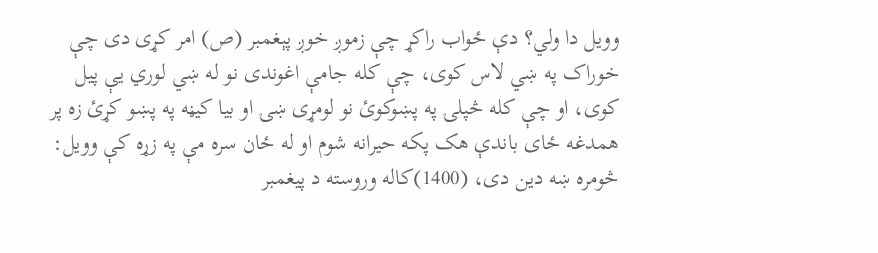وويل دا ولي؟ دې ځواب راکړ چې زموږ خوږ پېغمبر (ص) امر کړى دى چې خوراک په ښي لاس کوى، چې کله جامې اغوندى نو له ښي لوري يې پيل کوى، او چې کله څپلۍ په پښوکوئ نو لومړى ښۍ او بيا كيڼه په پښو كړئ زه پر همدغه ځاى باندې هک پکه حيرانه شوم او له ځان سره مې په زړه کې وويل: څومره ښه دين دى، (1400)کاله وروسته د پيغمبر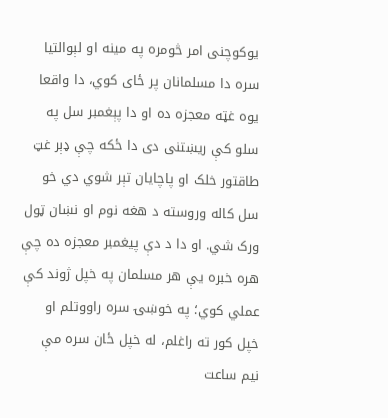يوکوچنى امر څومره په مينه او لېوالتيا سره دا مسلمانان پر ځاى کوي، دا واقعا يوه غټه معجزه ده او دا پېغمبر سل په سلو کې ريښتنى دى دا ځکه چې ډېر غټ طاقتور خلک او پاچايان تېر شوي دي خو سل کاله وروسته د هغه نوم او نښان ټول ورک شي. او دا د دې پيغمبر معجزه ده چې هره خبره يې هر مسلمان په خپل ژوند کې عملي کوي؛ په خوښۍ سره راووتلم او خپل کور ته راغلم، له خپل ځان سره مې نيم ساعت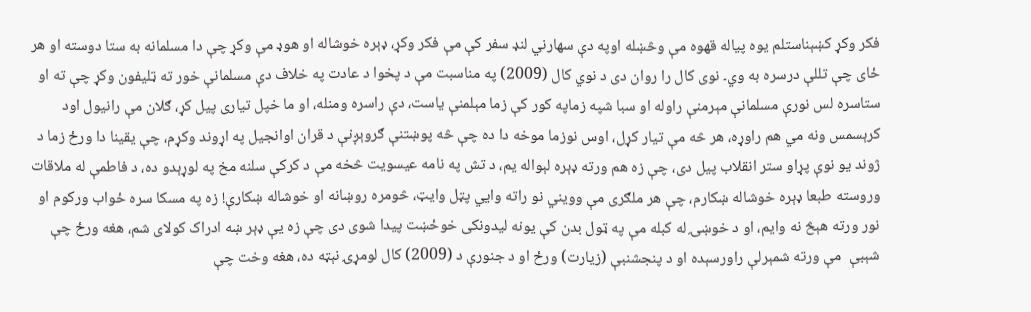فکر وکړ کښېناستلم يوه پياله قهوه مې وڅښله اوپه دې سهارني لنډ سفر کې مې فکر وکړ، ډېره خوشاله او هوډ مې وکړ چې دا مسلمانه به ستا دوسته او هر ځاى چې تللې درسره به وي۔ نوى کال را روان دى د نوي کال (2009) په مناسبت مې د پخوا د عادت په خلاف دې مسلمانې خور ته ټليفون وکړ چې ته او ستاسره لس نورې مسلمانې مېرمنې راوله او سبا شپه زماپه کور کې زما مېلمنې ياست، دې راسره ومنله، او ما خپل تيارى پيل کړ، ګلان مې رانيول اود کرېسمس ونه مي هم راوړه، هر څه مې تيار کړل، اوس نوزما موخه دا ده چې څه پوښتنې ګروېږنې د قران اوانجيل په اړوند وکړم، چې يقينا دا ورځ زما د ژوند يو نوې پړاو ستر انقلاب پيل دى، چې زه هم ورته ډېره لېواله يم، د تش په نامه عيسويت څخه مې د کرکې سلنه مخ په لوړېدو ده، د فاطمې له ملاقات وروسته طبعا ډېره خوشاله ښکارم، چې هر ملګرى مې وويني نو راته وايي پټل وايټ، څومره روښانه او خوشاله ښکارې! زه په مسکا سره ځواب ورکوم او نور ورته هېڅ نه وايم، او د خوښۍ له کبله مې په ټول بدن کې يونه ليدونکى خوځښت پيدا شوى دى چې زه يې ډېر ښه ادراک کولاى شم، هغه ورځ چې شېبې  مې ورته شمېرلې راورسېده او د پنجشنبې (زيارت) ورځ او د جنورې د (2009) کال لومړۍ نېټه ده، هغه وخت چې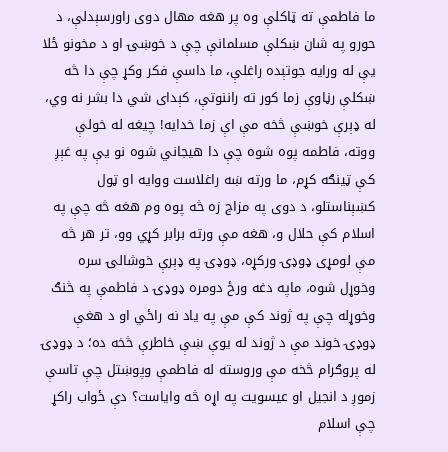ما فاطمې ته ټاکلې وه پر هغه مهال دوى راورسېدلې، د حورو په شان ښکلې مسلمانې چې د خوښۍ او د مخونو ځلا يې له ورايه جوتېده راغلې، ما داسې فکر وکړ چې دا څه ښکلې رڼاوې زما کور ته راننوتې، کېداى شي دا بشر نه وي، له ډېرې خوښې څخه مې اې زما خدايه! چيغه له خولې ووته، فاطمه پوه شوه چې دا هيجاني شوه نو يې په غېږ کې ټينګه کړم، ما ورته ښه راغلاست ووايه او ټول کښېناستلو، د دوى په مزاج زه څه پوه وم هغه څه چې په اسلام کې حلال و، هغه مې ورته برابر کړي وو، تر هر څه مې لومړى ډوډۍ ورکړه، ډوډۍ په ډېرې خوشالۍ سره وخوړل شوه، ماپه دغه ورځ دومره ډوډۍ د فاطمې په څنګ وخوړله چې په ژوند کې مې په ياد نه راځي او د هغې ډوډۍ خوند مې د ژوند له يوې ښې خاطرې څخه ده؛ د ډوډۍ له پروګرام څخه مې وروسته له فاطمې وپوښتل چې تاسې زموږ د انجيل او عيسويت په اړه څه واياست؟ دې ځواب راکړ چې اسلام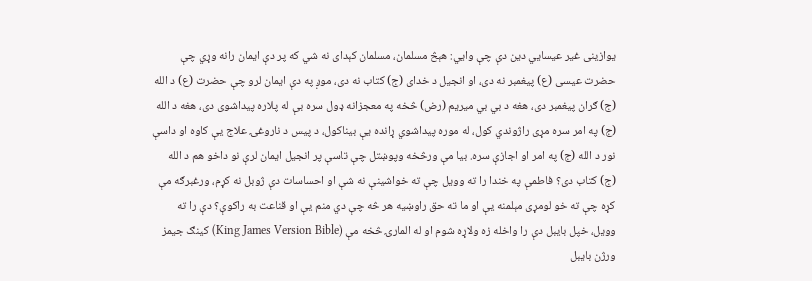يوازينى غير عيسايي دين دې چې وايي: هېڅ مسلمان، مسلمان کېداى نه شي که پر دې ايمان رانه وړي چې حضرت عيسى (ع) پيغمبر نه دى، او انجيل د خداى (ج) کتاب نه دى، موږ په دې ايمان لرو چې حضرت (ع) د الله (ج) ګران پيغمبر دى، هغه د بي بي ميريم (رض) څخه په معجزانه ډول سره بې له پلاره پيداشوى دى، هغه د الله (ج) په امر سره مړى راژوندي کول، له موره پيداشوي ړانده يې بيناکول، د پيس د ناروغۍ علاج يې کاوه او داسې نور د الله (ج) په امر او اجازې سره. بيا مې ورڅخه وپوښتل چې تاسې پر انجيل ايمان لرې نو داخو هم د الله (ج) کتاب دى؟ فاطمې په خندا را ته وويل چې ته خواشينې نه شې او احساسات دې ژوبل نه کړم، ورغبرګه مې کړه چې ته خو لومړى مېلمنه يې او ما ته حق راوښيه هر څه چې دي منم يې او قناعت به راکوې؟ دې را ته وويل، خپل بايبل دې را واخله زه ولاړه شوم او له المارۍ څخه مې (King James Version Bible) کينګ جيمز ورژن بايبل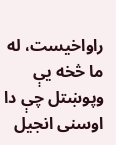راواخيست، له ما څخه يې وپوښتل چې دا اوسنى انجيل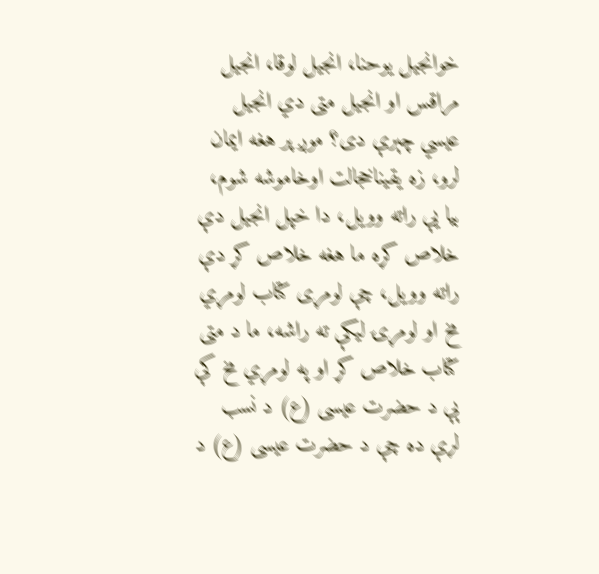خوانجيل يوحنا، انجيل لوقا، انجيل مراقس او انجيل متى دي انجيل عيسي چېرې دى؟ موږ پر هغه ايمان لرو، زه يقيناخجالت اوخاموشه شوم، بيا يې راته وويل، دا خپل انجيل دې خلاص کړه ما هغه خلاص کړ دې راته وويل، چې لومړى کتاب لومړي مخ او لومړۍ ليکې ته راشه، ما د متى کتاب خلاص کړ او په لومړي مخ کې ېې د حضرت عيسى (ع) د نسب لړې ده چې د حضرت عيسى (ع) د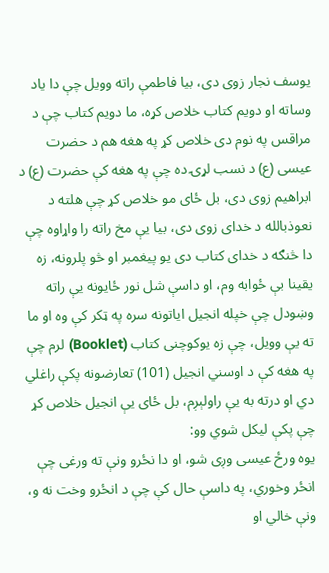يوسف نجار زوى دى، بيا فاطمې راته وويل چې دا ياد وساته او دويم کتاب خلاص کړه، ما دويم کتاب چې د مراقس په نوم دى خلاص كړ په هغه هم د حضرت عيسى (ع) د نسب لړۍ ده چې په هغه کې حضرت (ع) د ابراهيم زوى دى، بل ځاى مو خلاص کړ چې هلته د نعوذبالله د خداى زوى دى، بيا يې مخ راته را واړاوه چې دا څنګه د خداى کتاب دى يو پيغمبر او څو پلرونه، زه يقينا بې ځوابه وم، او داسې شل نور ځايونه يې راته وښودل چې خپله انجيل اياتونه سره په ټکر کې وه او ما ته يې وويل، چې زه يوکوچنى کتاب (Booklet) لرم چې په هغه كې د اوسني انجيل (101) تعارضونه پکې راغلي دي او درته به يې راولېږم، بل ځاى يې انجيل خلاص کړ چې پکې ليكل شوي وو:
يوه ورځ عيسى وږى شو، او دا نځرو ونې ته ورغى چې انځر وخوري، په داسې حال كې چې د انځرو وخت نه و، ونې خالي او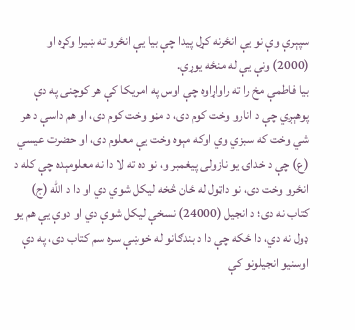سپېرې وې نو يې انځرنه کړل پيدا چې بيا يې انځرو ته ښيرا وکړه او (2000) ونې يې له منځه يوړې.
بيا فاطمې مخ را ته راواړاوه چې اوس په امريکا کې هر کوچنى په دې پوهېږي چې د انارو وخت کوم دى، د مڼو وخت کوم دى، او هم داسې د هر شي وخت که سبزي وي اوکه مېوه وخت يې معلوم دى، او حضرت عيسي (ع) چې د خداۍ يو نازولى پيغمبر و، نو ده ته لا دا نه معلومېده چې کله د انځرو وخت دى، نو داټول له ځان څخه ليکل شوي دي او دا د الله (ج) کتاب نه دى؛ د انجيل (24000) نسخې ليکل شوې دي او دوې يې هم يو ډول نه دي، دا ځکه چې دا د بندګانو له خوښې سره سم کتاب دى، په دې اوسنيو انجيلونو کې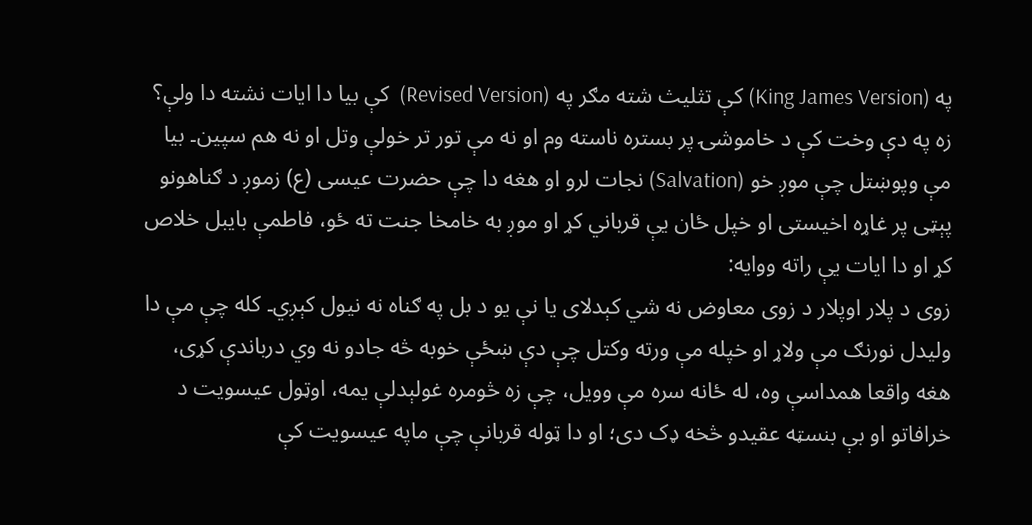په (King James Version) کې تثليث شته مګر په (Revised Version)  کې بيا دا ايات نشته دا ولې؟ زه په دې وخت کې د خاموشۍ پر بستره ناسته وم او نه مې تور تر خولې وتل او نه هم سپين۔ بيا مې وپوښتل چې موږ خو (Salvation) نجات لرو او هغه دا چې حضرت عيسى (ع) زموږ د ګناهونو پېټى پر غاړه اخيستى او خپل ځان يې قرباني کړ او موږ به خامخا جنت ته ځو، فاطمې بايبل خلاص کړ او دا ايات يې راته ووايه:
زوى د پلار اوپلار د زوى معاوض نه شي کېدلاى يا نې يو د بل په ګناه نه نيول کېږي۔ کله چې مې دا وليدل نورنګ مې ولاړ او خپله مې ورته وکتل چې دې ښځې خوبه څه جادو نه وي درباندې کړى، هغه واقعا همداسې وه، له ځانه سره مې وويل، چې زه څومره غولېدلې يمه، اوټول عيسويت د خرافاتو او بې بنسټه عقيدو څخه ډک دى؛ او دا ټوله قربانې چې ماپه عيسويت کې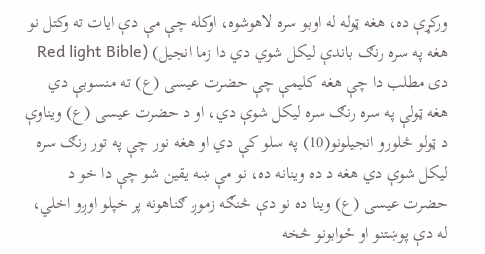ورکړې ده، هغه ټوله له اوبو سره لاهوشوه، اوکله چې مې دې ايات ته وکتل نو هغه په سره رنګ باندې ليکل شوي دي دا زما انجيل) (Red light Bible دى مطلب دا چې هغه کليمې چې حضرت عيسى (ع) ته منسوبې دي هغه ټولې په سره رنګ سره ليکل شوې دي، او د حضرت عيسى (ع) ويناوې د ټولو څلورو انجيلونو(10) په سلو کې دي او هغه نور چې په تور رنګ سره ليکل شوې دي هغه د ده وينانه ده، نو مې ښه يقين شو چې دا خو د حضرت عيسى (ع) وينا ده نو دې څنګه زموږ ګناهونه پر خپلو اوږو اخلي، له دې پوښتنو او ځوابونو څخه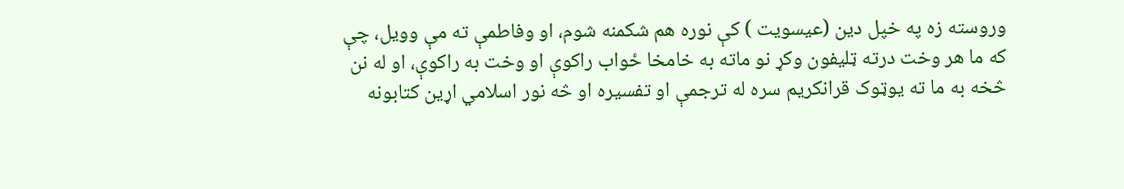وروسته زه په خپل دين (عيسويت ) کې نوره هم شکمنه شوم، او وفاطمې ته مې وويل، چې که ما هر وخت درته ټليفون وکړ نو ماته به خامخا ځواب راکوې او وخت به راکوې، او له نن څخه به ما ته يوټوک قرانکريم سره له ترجمې او تفسيره او څه نور اسلامي اړين کتابونه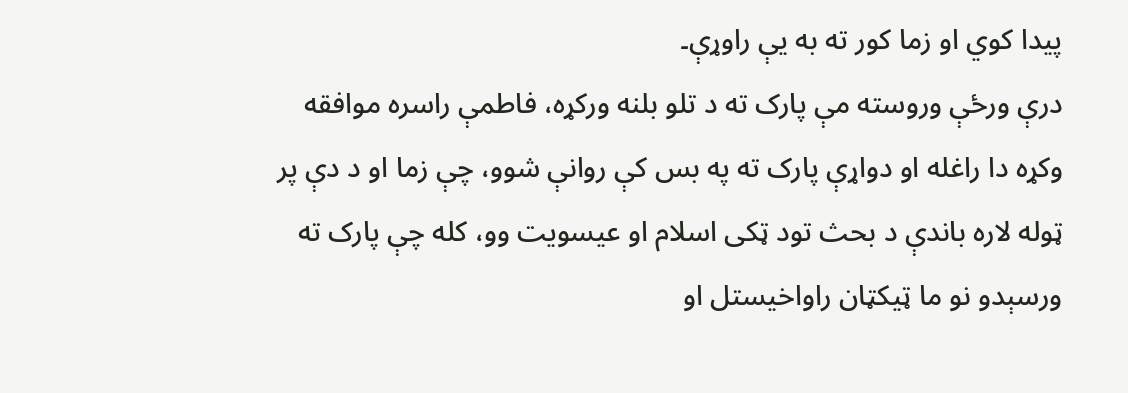پيدا کوي او زما کور ته به يې راوړې۔
درې ورځې وروسته مې پارک ته د تلو بلنه ورکړه، فاطمې راسره موافقه وکړه دا راغله او دواړې پارک ته په بس کې روانې شوو، چې زما او د دې پر ټوله لاره باندې د بحث تود ټکى اسلام او عيسويت وو، کله چې پارک ته ورسېدو نو ما ټيکټان راواخيستل او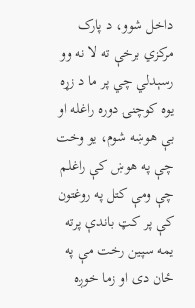داخل شوو، د پارک مرکزي برخې ته لا نه وو رسېدلي چي پر ما د زړه يوه کوچنۍ دوره راغله او بې هوښه شوم، يو وخت چې په هوښ کې راغلم چې ومې کتل په روغتون کې پر کټ باندې پرته يمه سپين رخت مې په ځان دى او زما خوږه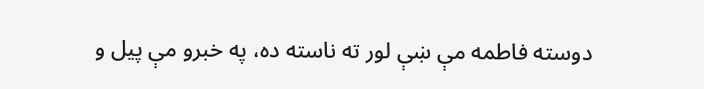دوسته فاطمه مې ښې لور ته ناسته ده، په خبرو مې پيل و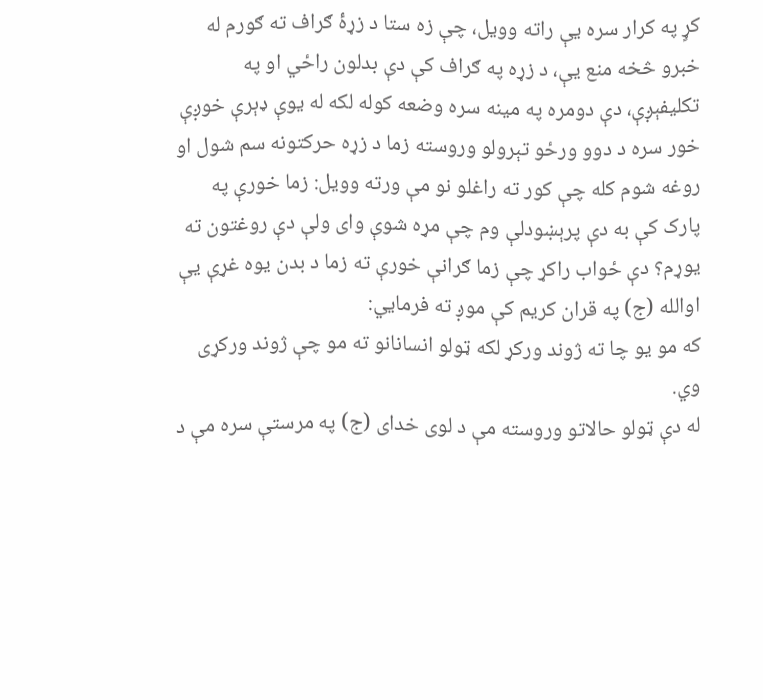كړٍ په کرار سره يې راته وويل، چې زه ستا د زړۀ ګراف ته ګورم له خبرو څخه منع يې، د زړه په ګراف کې دې بدلون راځي او په تکليفېږې، دې دومره په مينه سره وضعه کوله لکه له يوې ډېرې خوږې خور سره د دوو ورځو تېرولو وروسته زما د زړه حرکتونه سم شول او روغه شوم کله چې کور ته راغلو نو مې ورته وويل: زما خورې په پارک کې به دې پرېښودلې وم چې مړه شوې واى ولې دې روغتون ته يوړم؟ دې ځواب راکړ چې زما ګرانې خورې ته زما د بدن يوه غړې يې اوالله (ج) په قران کريم کې موږ ته فرمايي:
که مو يو چا ته ژوند ورکړ لکه ټولو انسانانو ته مو چې ژوند ورکړى وي.
له دې ټولو حالاتو وروسته مې د لوى خداى (ج) په مرستې سره مې د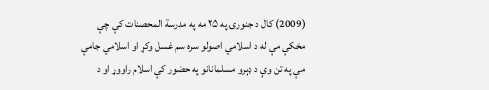(2009) کال د جنورۍ په ۲۵ مه په مدرسة المحصنات کې چې مخکې مې له د اسلامي اصولو سره سم غسل وکړ او اسلامي جامې مې په تن وې د ډېرو مسلمانانو په حضور کې اسلام راووړ او د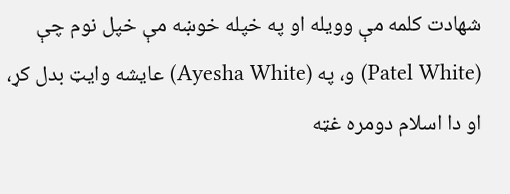شهادت کلمه مې وويله او په خپله خوښه مې خپل نوم چې (Patel White) و، په (Ayesha White) عايشه وايټ بدل کړ، او دا اسلام دومره غټه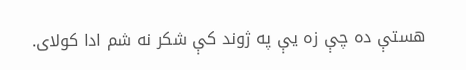هستې ده چې زه يې په ژوند کې شکر نه شم ادا کولاى.